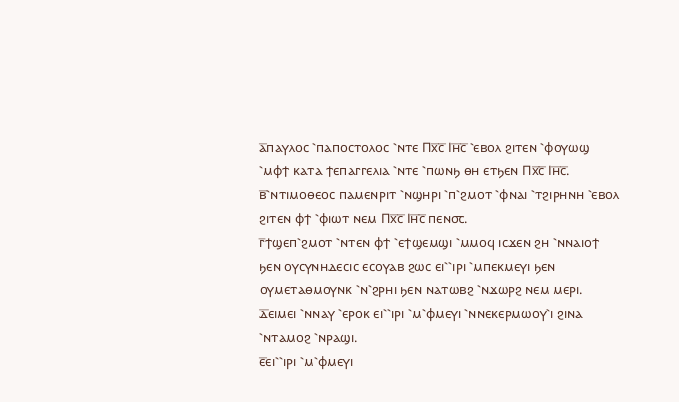ⲁ̅ⲡⲁⲩⲗⲟⲥ ⳿ⲡⲁⲡⲟⲥⲧⲟⲗⲟⲥ ⳿ⲛⲧⲉ Ⲡⲭ̅ⲥ̅ Ⲓⲏ̅ⲥ̅ ⳿ⲉⲃⲟⲗ ϩⲓⲧⲉⲛ ⳿ⲫⲟⲩⲱϣ ⳿ⲙⲫϯ ⲕⲁⲧⲁ ϯⲉⲡⲁⲅⲅⲉⲗⲓⲁ ⳿ⲛⲧⲉ ⳿ⲡⲱⲛϧ ⲑⲏ ⲉⲧϧⲉⲛ Ⲡⲭ̅ⲥ̅ Ⲓⲏ̅ⲥ̅.
ⲃ̅⳿ⲛⲧⲓⲙⲟⲑⲉⲟⲥ ⲡⲁⲙⲉⲛⲣⲓⲧ ⳿ⲛϣⲏⲣⲓ ⳿ⲡ⳿ϩⲙⲟⲧ ⳿ⲫⲛⲁⲓ ⳿ⲧϩⲓⲣⲏⲛⲏ ⳿ⲉⲃⲟⲗ ϩⲓⲧⲉⲛ ⲫϯ ⳿ⲫⲓⲱⲧ ⲛⲉⲙ Ⲡⲭ̅ⲥ̅ Ⲓⲏ̅ⲥ̅ ⲡⲉⲛ⳪.
ⲅ̅ϯϣⲉⲡ⳿ϩⲙⲟⲧ ⳿ⲛⲧⲉⲛ ⲫϯ ⳿ⲉϯϣⲉⲙϣⲓ ⳿ⲙⲙⲟϥ ⲓⲥϫⲉⲛ ϩⲏ ⳿ⲛⲛⲁⲓⲟϯ ϧⲉⲛ ⲟⲩⲥⲩⲛⲏⲇⲉⲥⲓⲥ ⲉⲥⲟⲩⲁⲃ ϩⲱⲥ ⲉⲓ⳿⳿ⲓⲣⲓ ⳿ⲙⲡⲉⲕⲙⲉⲩⲓ ϧⲉⲛ ⲟⲩⲙⲉⲧⲁⲑⲙⲟⲩⲛⲕ ⳿ⲛ⳿ϩⲣⲏⲓ ϧⲉⲛ ⲛⲁⲧⲱⲃϩ ⳿ⲛϫⲱⲣϩ ⲛⲉⲙ ⲙⲉⲣⲓ.
ⲇ̅ⲉⲓⲙⲉⲓ ⳿ⲛⲛⲁⲩ ⳿ⲉⲣⲟⲕ ⲉⲓ⳿⳿ⲓⲣⲓ ⳿ⲙ⳿ⲫⲙⲉⲩⲓ ⳿ⲛⲛⲉⲕⲉⲣⲙⲱⲟⲩ⳿ⲓ ϩⲓⲛⲁ ⳿ⲛⲧⲁⲙⲟϩ ⳿ⲛⲣⲁϣⲓ.
ⲉ̅ⲉⲓ⳿⳿ⲓⲣⲓ ⳿ⲙ⳿ⲫⲙⲉⲩⲓ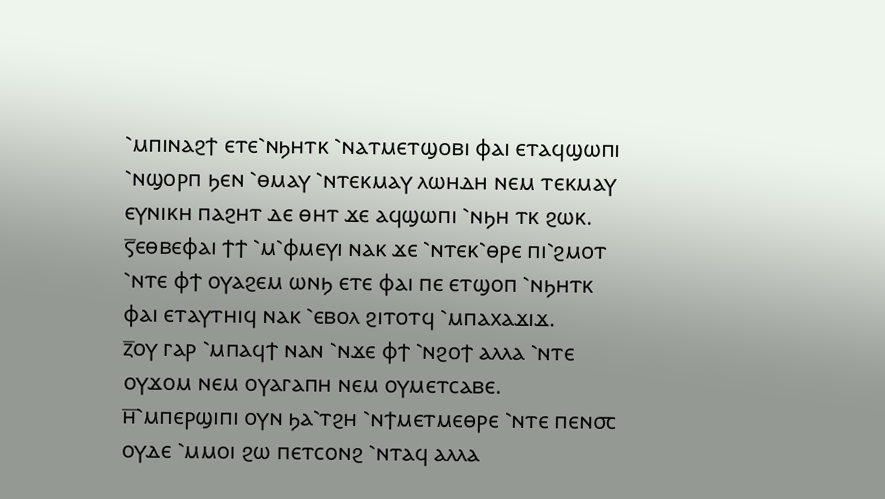⳿ⲙⲡⲓⲛⲁϩϯ ⲉⲧⲉ⳿ⲛϧⲏⲧⲕ ⳿ⲛⲁⲧⲙⲉⲧϣⲟⲃⲓ ⲫⲁⲓ ⲉⲧⲁϥϣⲱⲡⲓ ⳿ⲛϣⲟⲣⲡ ϧⲉⲛ ⳿ⲑⲙⲁⲩ ⳿ⲛⲧⲉⲕⲙⲁⲩ ⲗⲱⲏⲇⲏ ⲛⲉⲙ ⲧⲉⲕⲙⲁⲩ ⲉⲩⲛⲓⲕⲏ ⲡⲁϩⲏⲧ ⲇⲉ ⲑⲏⲧ ϫⲉ ⲁϥϣⲱⲡⲓ ⳿ⲛϧⲏ ⲧⲕ ϩⲱⲕ.
ⲋ̅ⲉⲑⲃⲉⲫⲁⲓ ϯϯ ⳿ⲙ⳿ⲫⲙⲉⲩⲓ ⲛⲁⲕ ϫⲉ ⳿ⲛⲧⲉⲕ⳿ⲑⲣⲉ ⲡⲓ⳿ϩⲙⲟⲧ ⳿ⲛⲧⲉ ⲫϯ ⲟⲩⲁϩⲉⲙ ⲱⲛϧ ⲉⲧⲉ ⲫⲁⲓ ⲡⲉ ⲉⲧϣⲟⲡ ⳿ⲛϧⲏⲧⲕ ⲫⲁⲓ ⲉⲧⲁⲩⲧⲏⲓϥ ⲛⲁⲕ ⳿ⲉⲃⲟⲗ ϩⲓⲧⲟⲧϥ ⳿ⲙⲡⲁⲭⲁϫⲓϫ.
ⲍ̅ⲟⲩ ⲅⲁⲣ ⳿ⲙⲡⲁϥϯ ⲛⲁⲛ ⳿ⲛϫⲉ ⲫϯ ⳿ⲛϩⲟϯ ⲁⲗⲗⲁ ⳿ⲛⲧⲉ ⲟⲩϫⲟⲙ ⲛⲉⲙ ⲟⲩⲁⲅⲁⲡⲏ ⲛⲉⲙ ⲟⲩⲙⲉⲧⲥⲁⲃⲉ.
ⲏ̅⳿ⲙⲡⲉⲣϣⲓⲡⲓ ⲟⲩⲛ ϧⲁ⳿ⲧϩⲏ ⳿ⲛϯⲙⲉⲧⲙⲉⲑⲣⲉ ⳿ⲛⲧⲉ ⲡⲉⲛ⳪ ⲟⲩⲇⲉ ⳿ⲙⲙⲟⲓ ϩⲱ ⲡⲉⲧⲥⲟⲛϩ ⳿ⲛⲧⲁϥ ⲁⲗⲗⲁ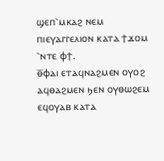ϣⲉⲡ⳿ⲙⲕⲁϩ ⲛⲉⲙ ⲡⲓⲉⲩⲁⲅⲅⲉⲗⲓⲟⲛ ⲕⲁⲧⲁ ϯϫⲟⲙ ⳿ⲛⲧⲉ ⲫϯ.
ⲑ̅ⲫⲁⲓ ⲉⲧⲁϥⲛⲁϩⲙⲉⲛ ⲟⲩⲟϩ ⲁϥⲑⲁϩⲙⲉⲛ ϧⲉⲛ ⲟⲩⲑⲱϩⲉⲙ ⲉϥⲟⲩⲁⲃ ⲕⲁⲧⲁ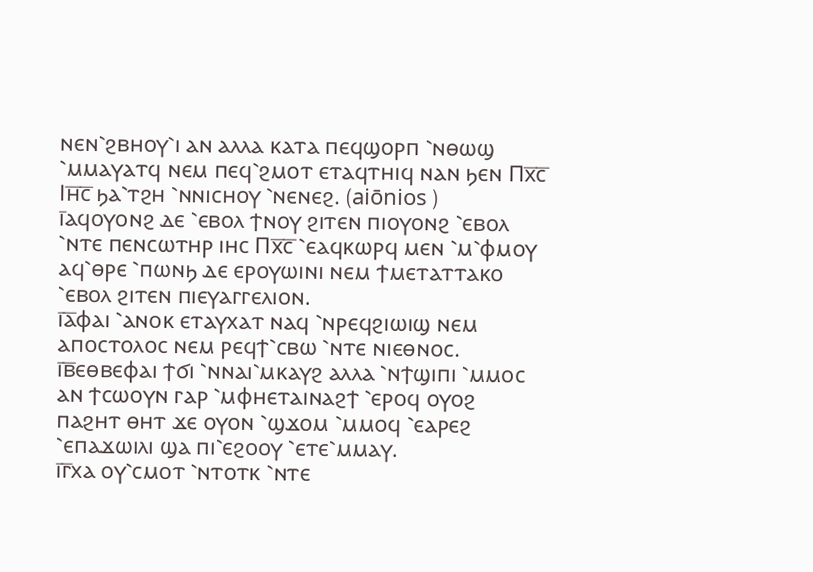ⲛⲉⲛ⳿ϩⲃⲏⲟⲩ⳿ⲓ ⲁⲛ ⲁⲗⲗⲁ ⲕⲁⲧⲁ ⲡⲉϥϣⲟⲣⲡ ⳿ⲛⲑⲱϣ ⳿ⲙⲙⲁⲩⲁⲧϥ ⲛⲉⲙ ⲡⲉϥ⳿ϩⲙⲟⲧ ⲉⲧⲁϥⲧⲏⲓϥ ⲛⲁⲛ ϧⲉⲛ Ⲡⲭ̅ⲥ̅ Ⲓⲏ̅ⲥ̅ ϧⲁ⳿ⲧϩⲏ ⳿ⲛⲛⲓⲥⲏⲟⲩ ⳿ⲛⲉⲛⲉϩ. (aiōnios )
ⲓ̅ⲁϥⲟⲩⲟⲛϩ ⲇⲉ ⳿ⲉⲃⲟⲗ ϯⲛⲟⲩ ϩⲓⲧⲉⲛ ⲡⲓⲟⲩⲟⲛϩ ⳿ⲉⲃⲟⲗ ⳿ⲛⲧⲉ ⲡⲉⲛⲥⲱⲧⲏⲣ ⲓⲏⲥ Ⲡⲭ̅ⲥ̅ ⳿ⲉⲁϥⲕⲱⲣϥ ⲙⲉⲛ ⳿ⲙ⳿ⲫⲙⲟⲩ ⲁϥ⳿ⲑⲣⲉ ⳿ⲡⲱⲛϧ ⲇⲉ ⲉⲣⲟⲩⲱⲓⲛⲓ ⲛⲉⲙ ϯⲙⲉⲧⲁⲧⲧⲁⲕⲟ ⳿ⲉⲃⲟⲗ ϩⲓⲧⲉⲛ ⲡⲓⲉⲩⲁⲅⲅⲉⲗⲓⲟⲛ.
ⲓ̅ⲁ̅ⲫⲁⲓ ⳿ⲁⲛⲟⲕ ⲉⲧⲁⲩⲭⲁⲧ ⲛⲁϥ ⳿ⲛⲣⲉϥϩⲓⲱⲓϣ ⲛⲉⲙ ⲁⲡⲟⲥⲧⲟⲗⲟⲥ ⲛⲉⲙ ⲣⲉϥϯ⳿ⲥⲃⲱ ⳿ⲛⲧⲉ ⲛⲓⲉⲑⲛⲟⲥ.
ⲓ̅ⲃ̅ⲉⲑⲃⲉⲫⲁⲓ ϯϭⲓ ⳿ⲛⲛⲁⲓ⳿ⲙⲕⲁⲩϩ ⲁⲗⲗⲁ ⳿ⲛϯϣⲓⲡⲓ ⳿ⲙⲙⲟⲥ ⲁⲛ ϯⲥⲱⲟⲩⲛ ⲅⲁⲣ ⳿ⲙⲫⲏⲉⲧⲁⲓⲛⲁϩϯ ⳿ⲉⲣⲟϥ ⲟⲩⲟϩ ⲡⲁϩⲏⲧ ⲑⲏⲧ ϫⲉ ⲟⲩⲟⲛ ⳿ϣϫⲟⲙ ⳿ⲙⲙⲟϥ ⳿ⲉⲁⲣⲉϩ ⳿ⲉⲡⲁϫⲱⲓⲗⲓ ϣⲁ ⲡⲓ⳿ⲉϩⲟⲟⲩ ⳿ⲉⲧⲉ⳿ⲙⲙⲁⲩ.
ⲓ̅ⲅ̅ⲭⲁ ⲟⲩ⳿ⲥⲙⲟⲧ ⳿ⲛⲧⲟⲧⲕ ⳿ⲛⲧⲉ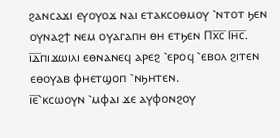ϩⲁⲛⲥⲁϫⲓ ⲉⲩⲟⲩⲟϫ ⲛⲁⲓ ⲉⲧⲁⲕⲥⲟⲑⲙⲟⲩ ⳿ⲛⲧⲟⲧ ϧⲉⲛ ⲟⲩⲛⲁϩϯ ⲛⲉⲙ ⲟⲩⲁⲅⲁⲡⲏ ⲑⲏ ⲉⲧϧⲉⲛ Ⲡⲭ̅ⲥ̅ Ⲓⲏ̅ⲥ̅.
ⲓ̅ⲇ̅ⲡⲓϫⲱⲓⲗⲓ ⲉⲑⲛⲁⲛⲉϥ ⲁⲣⲉϩ ⳿ⲉⲣⲟϥ ⳿ⲉⲃⲟⲗ ϩⲓⲧⲉⲛ ⲉⲑⲟⲩⲁⲃ ⲫⲏⲉⲧϣⲟⲡ ⳿ⲛϧⲏⲧⲉⲛ.
ⲓ̅ⲉ̅⳿ⲕⲥⲱⲟⲩⲛ ⳿ⲙⲫⲁⲓ ϫⲉ ⲁⲩⲫⲟⲛϩⲟⲩ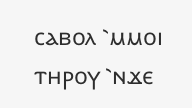ⲥⲁⲃⲟⲗ ⳿ⲙⲙⲟⲓ ⲧⲏⲣⲟⲩ ⳿ⲛϫⲉ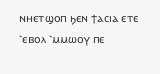ⲛⲏⲉⲧϣⲟⲡ ϧⲉⲛ ϯⲁⲥⲓⲁ ⲉⲧⲉ ⳿ⲉⲃⲟⲗ ⳿ⲙⲙⲱⲟⲩ ⲡⲉ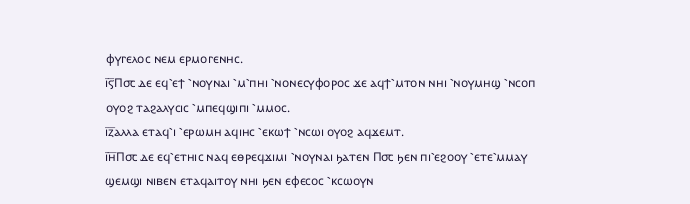ⲫⲩⲅⲉⲗⲟⲥ ⲛⲉⲙ ⲉⲣⲙⲟⲅⲉⲛⲏⲥ.
ⲓ̅ⲋ̅Ⲡ⳪ ⲇⲉ ⲉϥ⳿ⲉϯ ⳿ⲛⲟⲩⲛⲁⲓ ⳿ⲙ⳿ⲡⲏⲓ ⳿ⲛⲟⲛⲉⲥⲩⲫⲟⲣⲟⲥ ϫⲉ ⲁϥϯ⳿ⲙⲧⲟⲛ ⲛⲏⲓ ⳿ⲛⲟⲩⲙⲏϣ ⳿ⲛⲥⲟⲡ ⲟⲩⲟϩ ⲧⲁϩⲁⲗⲩⲥⲓⲥ ⳿ⲙⲡⲉϥϣⲓⲡⲓ ⳿ⲙⲙⲟⲥ.
ⲓ̅ⲍ̅ⲁⲗⲗⲁ ⲉⲧⲁϥ⳿ⲓ ⳿ⲉⲣⲱⲙⲏ ⲁϥⲓⲏⲥ ⳿ⲉⲕⲱϯ ⳿ⲛⲥⲱⲓ ⲟⲩⲟϩ ⲁϥϫⲉⲙⲧ.
ⲓ̅ⲏ̅Ⲡ⳪ ⲇⲉ ⲉϥ⳿ⲉⲧⲏⲓⲥ ⲛⲁϥ ⲉⲑⲣⲉϥϫⲓⲙⲓ ⳿ⲛⲟⲩⲛⲁⲓ ϧⲁⲧⲉⲛ Ⲡ⳪ ϧⲉⲛ ⲡⲓ⳿ⲉϩⲟⲟⲩ ⳿ⲉⲧⲉ⳿ⲙⲙⲁⲩ ϣⲉⲙϣⲓ ⲛⲓⲃⲉⲛ ⲉⲧⲁϥⲁⲓⲧⲟⲩ ⲛⲏⲓ ϧⲉⲛ ⲉⲫⲉⲥⲟⲥ ⳿ⲕⲥⲱⲟⲩⲛ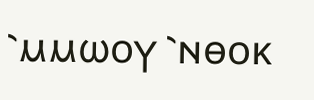⳿ⲙⲙⲱⲟⲩ ⳿ⲛⲑⲟⲕ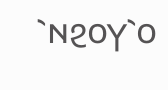⳿ⲛϩⲟⲩ⳿ⲟ